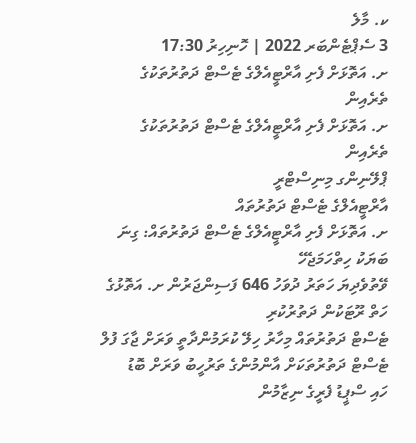ކ. މާލެ
3 ސެޕްޓެންބަރ 2022 | ހޮނިހިރު 17:30
ށ. އަތޮޅަށް ފެށި އާރްޓީއެލްގެ ޓެސްޓް ދަތުރުތަކުގެ ތެރެއިން
ށ. އަތޮޅަށް ފެށި އާރްޓީއެލްގެ ޓެސްޓް ދަތުރުތަކުގެ ތެރެއިން
ޕްލޭނިންގ މިނިސްޓްރީ
އާރްޓީއެލްގެ ޓެސްޓް ދަތުރުތައް
ށ. އަތޮޅަށް ފެށި އާރްޓީއެލްގެ ޓެސްޓް ދަތުރުތައް: ގިނަ ބަޔަކު ހިތްހަމަޖެހޭ
ވޭތުވެދިޔަ ހަތަރު ދުވަހު 646 ފަސިންޖަރުން ށ. އަތޮޅުގެ ހަތް ރޫޓަކުން ދަތުރުކުރި
ޓެސްޓް ދަތުރުތައް މިހާރު ހިލޭ ކުރަމުންދާތީ ވަރަށް ޖާގަ ފުލް
ޓެސްޓް ދަތުރުތަކަށް އާންމުންގެ ތަރުހީބު ވަރަށް ބޮޑު
ހައި ސްޕީޑު ފެރީގެ ނިޒާމުން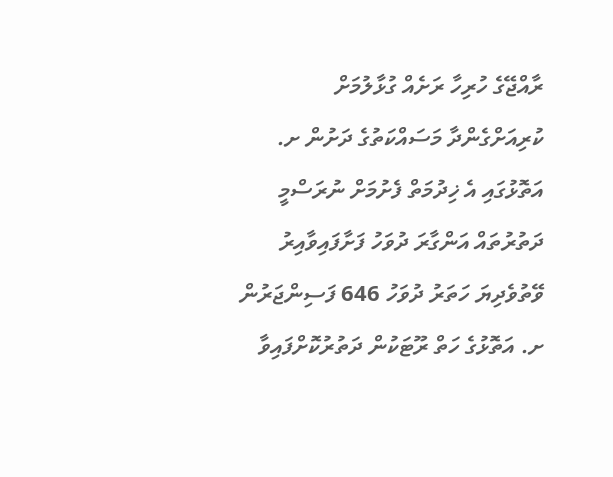ރާއްޖޭގެ ހުރިހާ ރަށެއް ގުޅާލުމަށް ކުރިއަށްގެންދާ މަސައްކަތުގެ ދަށުން ށ. އަތޮޅުގައި އެ ޚިދުމަތް ފެށުމަށް ނުރަސްމީ ދަތުރުތައް އަންގާރަ ދުވަހު ފަށާފައިވާއިރު ވޭތުވެދިޔަ ހަތަރު ދުވަހު 646 ފަސިންޖަރުން ށ. އަތޮޅުގެ ހަތް ރޫޓަކުން ދަތުރުކޮށްފައިވާ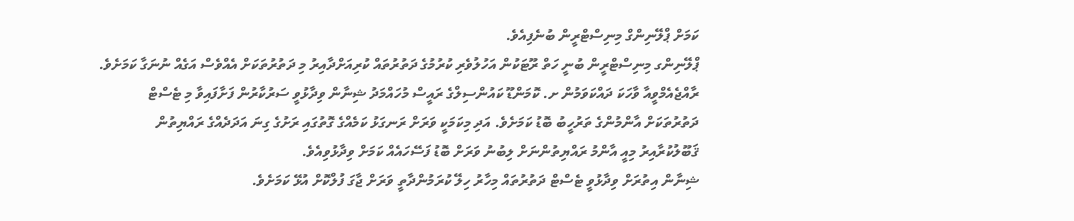ކަމަށް ޕްލޭނިންގް މިނިސްޓްރީން ބުނެފިއެވެ.
ޕްލޭނިންގ މިނިސްޓްރީން ބުނީ ހަތް ރޫޓަކުން އަހުލުވެރި ކުރުމުގެ ދަތުރުތައް ކުރިއަށްދާއިރު މި ދަތުރުތަކަށް އެއްވެސް އަގެއް ނުނަގާ ކަމަށެވެ.
ރާއްޖެއެމްވީއާ ވާހަކަ ދައްކަވަމުން ށ. ކޮމަންޑޫ ކައުންސިލްގެ ރައީސް މުހައްމަދު ޝިނާން ވިދާޅުވީ ސަރުކާރުން ފަށާފައިވާ މި ޓެސްޓް ދަތުރުތަކަށް އާންމުންގެ ތަރުހީބު ބޮޑު ކަމަށެވެ. އަދި މިކަމަކީ ވަރަށް ރަނގަޅު ކަމެއްގެ ގޮތުގައި ރަށުގެ ގިނަ އަދަދެއްގެ ރައްޔިތުން ޤަބޫލުކުރާއިރު މިއީ އާންމު ރައްޔިތުންނަށް ލިބުނު ވަރަށް ބޮޑު ފަސޭހައެއް ކަމަށް ވިދާޅުވިއެވެ.
ޝިނާން އިތުރަށް ވިދާޅުވީ ޓެސްޓް ދަތުރުތައް މިހާރު ހިލޭ ކުރަމުންދާތީ ވަރަށް ޖާގަ ފުލްކޮށް އުޅޭ ކަމަށެވެ.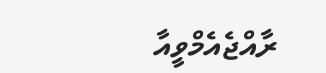ރާއްޖެއެމްވީއާ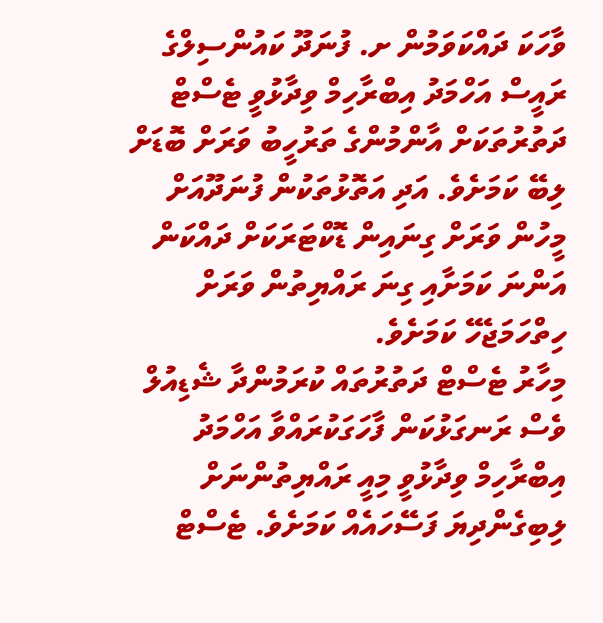ވާހަކަ ދައްކަވަމުން ށ. ފުނަދޫ ކައުންސިލްގެ ރައީސް އަހްމަދު އިބްރާހިމް ވިދާޅުވީ ޓެސްޓް ދަތުރުތަކަށް އާންމުންގެ ތަރުހީބު ވަރަށް ބޮޑަށް ލިބޭ ކަމަށެވެ. އަދި އަތޮޅުތަކުން ފުނަދޫއަށް މީހުން ވަރަށް ގިނައިން ޑޮކްޓަރަކަށް ދައްކަން އަންނަ ކަމަށާއި ގިނަ ރައްޔިތުން ވަރަށް ހިތްހަމަޖެހޭ ކަމަށެވެ.
މިހާރު ޓެސްޓް ދަތުރުތައް ކުރަމުންދާ ޝެޑިއުލް ވެސް ރަނގަޅުކަން ފާހަގަކުރައްވާ އަހްމަދު އިބްރާހިމް ވިދާޅުވީ މިއީ ރައްޔިތުންނަށް ލިބިގެންދިޔަ ފަސޭހައެއް ކަމަށެވެ. ޓެސްޓް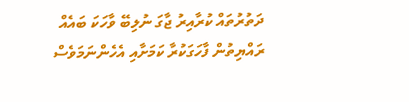ދަތުރުތައް ކުރާއިރު ޖާގަ ނުލިބޭ ވާހަކަ ބައެއް ރައްޔިތުން ފާހަގަކުރާ ކަމަށާއި އެހެންނަމަވެސް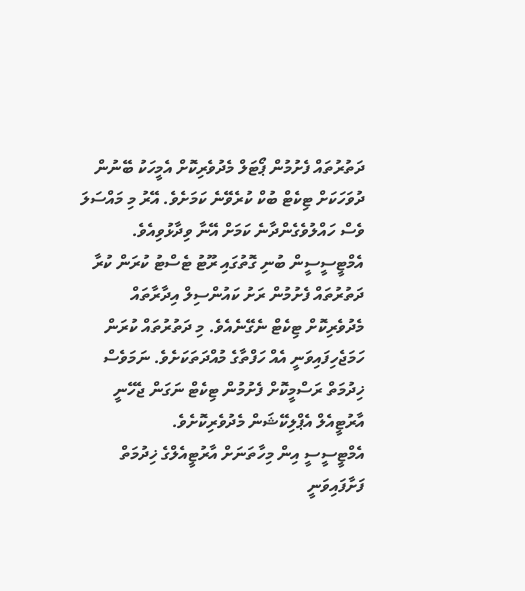ދަތުރުތައް ފެށުމުން ޕޯޓަލް މެދުވެރިކޮށް އެމީހަކު ބޭނުން ދުވަހަކަށް ޓިކެޓް ބުކް ކުރެވޭނެ ކަމަށެވެ. އޭރު މި މައްސަލަ ވެސް ހައްލުވެގެންދާނެ ކަމަށް އޭނާ ވިދާޅުވިއެވެ.
އެމްޓީސީސީން ބުނި ގޮތުގައި ރޫޓު ޓެސްޓު ކުރަން ކުރާ ދަތުރުތައް ފެށުމުން ރަށު ކައުންސިލް އިދާރާތައް މެދުވެރިކޮށް ޓިކެޓް ނެގޭނެއެވެ. މި ދަތުރުތައް ކުރަން ހަމަޖެހިފައިވަނީ އެއް ހަފްތާގެ މުއްދަތަކަށެވެ. ނަމަވެސް ޚިދުމަތް ރަސްމީކޮށް ފެށުމުން ޓިކެޓް ނަގަން ޖެހޭނީ އާރުޓީއެލް އެޕްލިކޭޝަން މެދުވެރިކޮށެވެ.
އެމްޓީސީސީ އިން މިހާތަނަށް އާރުޓީއެލްގެ ޚިދުމަތް ފަށާފައިވަނީ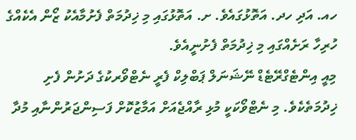ހއ. އަދި ހދ. އަތޮޅުގައެވެ. ށ. އަތޮޅުގައި މި ޚިދުމަތް ފެށުމާއެކު ޒޯން އެކެއްގެ ހުރިހާ ރަށެއްގައި މި ޚިދުމަތް ފެށުނީއެވެ.
މިއީ އިންޓެގްރޭޓެޑް ނޭޝަނަލް ޕަބްލިކް ފެރީ ނެޓްވޯރކުގެ ދަށުން ފެށި ޚިދުމަތެކެވެ. މި ނެޓްވޯކަކީ މުޅި ރާއްޖެއަށް އަމާޒުކޮށް ފަސިންޖަރުންނާއި މުދާ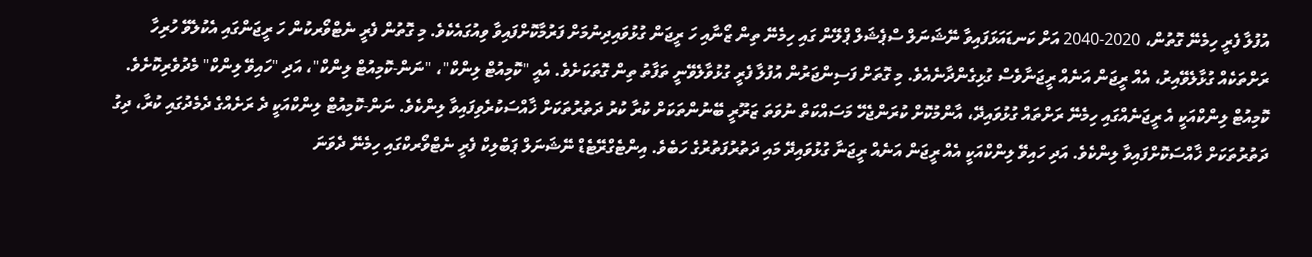އުފުލާ ފެރީ ހިމެނޭ ގޮތުން، 2020-2040 އަށް ކަނޑައަޅަފައިވާ ނޭޝަނަލް ސްޕެޝަލް ޕްލޭން ގައި ހިމެނޭ ތިން ޒޯނާއި ހަ ރީޖަން ގުޅުވައިދިނުމަށް ފަރުމާކޮށްފައިވާ ވިއުގައެކެވެ. މި ގޮތުން ފެރީ ނެޓްވޯރކުން ހަ ރީޖަންގައި އެކުލެވޭ ހުރިހާ ރަށްތަކެއް ގުޅާލެވޭއިރު، އެއް ރީޖަން އަނެއް ރީޖަނާވެސް ގުޅިގެންދާނެއެވެ. މި ގޮތަށް ފަސިންޖަރުން އުފުލާ ފެރީ ގުޅުވާލެވޭނީ ތަފާތު ތިން ގޮތަކަށެވެ. އެއީ "ކޮމިއުޓް ލިންކް"، "ނަން-ކޮމިއުޓް ލިންކް"، އަދި "ހައިވޭ ލިންކް" މެދުވެރިކޮށެވެ.
ކޮމިއުޓް ލިންކްއަކީ އެ ރީޖަނެއްގައި ހިމެނޭ ރަށްތައް ގުޅުވައިދޭ، އާންމުކޮށް ކުރަންޖެހޭ މަސައްކަތް ނުވަތަ ޒަރޫރީ ބޭނުންތަކަށް ކުރާ ކުރު ދަތުރުތަކަށް ޚާއްސަކުރެވިފައިވާ ލިންކެވެ. ނަން-ކޮމިއުޓް ލިންކްއަކީ ދެ ރަށެއްގެ ދެމެދުގައި ކުރާ، ދިގު ދަތުރުތަކަށް ޚާއްސަކޮށްފައިވާ ލިންކެވެ. އަދި ހައިވޭ ލިންކްއަކީ އެއް ރީޖަން އަނެއް ރީޖަނާ ގުޅުވައިދޭ މައި ދަތުރުފަތުރުގެ ހަބެވެ. އިންޓެގްރޭޓެޑް ނޭޝަނަލް ޕަބްލިކް ފެރީ ނެޓްވޯރކްގައި ހިމެނޭ ދެވަނަ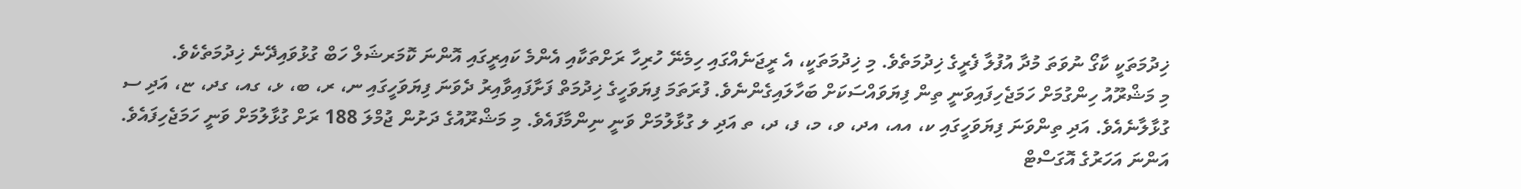ޚިދުމަތަކީ ކާގޯ ނުވަތަ މުދާ އުފުލާ ފެރީގެ ޚިދުމަތެވެ. މި ޚިދުމަތަކީ، އެ ރީޖަނެއްގައި ހިމެނޭ ހުރިހާ ރަށްތަކާއި އެންމެ ކައިރީގައި އޮންނަ ކޮމަރޝަލް ހަބް ގުޅުވައިދޭނެ ޚިދުމަތެކެވެ.
މި މަޝްރޫއު ހިންގުމަށް ހަމަޖެހިފައިވަނީ ތިން ފިޔަވައްސަކަށް ބަހާލައިގެންނެވެ. ފުރަތަމަ ފިޔަވަހީގެ ޚިދުމަތް ފަށާފައިވާއިރު ދެވަނަ ފިޔަވަހީގައި ނ، ރ، ބ، ޅ، ގއ، ގދ، ޏ، އަދި ސ ގުޅާލާނެއެވެ. އަދި ތިންވަނަ ފިޔަވަހީގައި ކ، އއ، އދ، ވ، މ، ފ، ދ، ތ އަދި ލ ގުޅާލުމަށް ވަނީ ނިންމާފައެވެ. މި މަޝްރޫއުގެ ދަށުން ޖުމްލަ 188 ރަށް ގުޅާލުމަށް ވަނީ ހަމަޖެހިފައެވެ.
އަންނަ އަހަރުގެ އޮގަސްޓް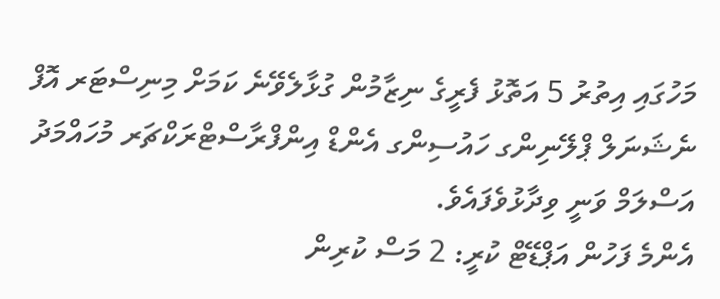މަހުގައި އިތުރު 5 އަތޮޅު ފެރީގެ ނިޒާމުން ގުޅާލެވޭނެ ކަމަށް މިނިސްޓަރ އޮފް ނެޝަނަލް ޕްލޭނިންގ ހައުސިންގ އެންޑް އިންފްރާސްޓްރަކްޗަރ މުހައްމަދު އަސްލަމް ވަނީ ވިދާޅުވެފައެވެ.
އެންމެ ފަހުން އަޕްޑޭޓް ކުރީ: 2 މަސް ކުރިން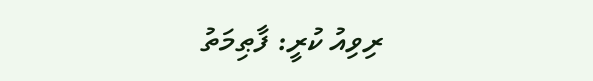ރިވިއު ކުރީ: ފާޠިމަތު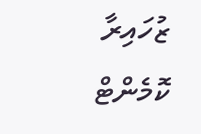ޒުހައިރާ
ކޮމެންޓް